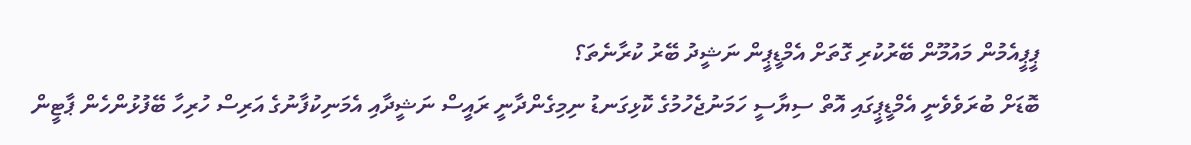ޕީޕީއެމުން މައުމޫން ބޭރުކުރި ގޮތަށް އެމްޑީޕީން ނަޝީދު ބޭރު ކުރާނެތަ؟
ބޮޑަށް ބުރަވެވެނީ އެމްޑީޕީގައި އޮތް ސިޔާސީ ހަމަނުޖެހުމުގެ ކޮޅިގަނޑު ނިމިގެންދާނީ ރައީސް ނަޝީދާއި އެމަނިކުފާނުގެ އަރިސް ހުރިހާ ބޭފުޅުންހެން ޕާޓީން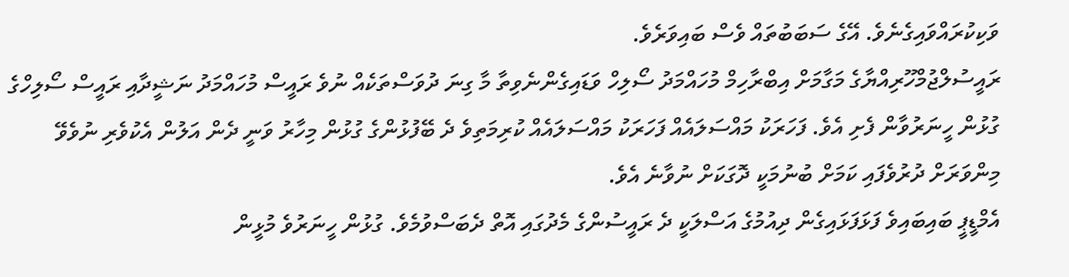ވަކިކުރައްވައިގެނެވެ. އޭގެ ސަބަބުތައް ވެސް ބައިވަރެވެ.
ރައީސުލްޖުމްހޫރިއްޔާގެ މަގާމަށް އިބްރާހިމް މުހައްމަދު ސޯލިހް ވަޑައިގެންނެވިތާ މާ ގިނަ ދުވަސްތަކެއް ނުވެ ރައީސް މުހައްމަދު ނަޝީދާއި ރައީސް ސޯލިހްގެ ގުޅުން ހީނަރުވާން ފެށި އެވެ. ފަހަރަކު މައްސަލައެއް ފަހަރަކު މައްސަލައެއް ކުރިމަތިވެ ދެ ބޭފުޅުންގެ ގުޅުން މިހާރު ވަނީ ދެން އަލުން އެކުވެރި ނުވެވޭ މިންވަރަށް ދުރުވެފައި ކަމަށް ބުނުމަކީ ދޮގަކަށް ނުވާނެ އެވެ.
އެމްޑީޕީ ބައިބައިވެ ފަޅަފަޅައިގެން ދިއުމުގެ އަސްލަކީ ދެ ރައީސުންގެ މެދުގައި އޮތް ދެބަސްވުމެވެ. ގުޅުން ހީނަރުވެ މުޅީން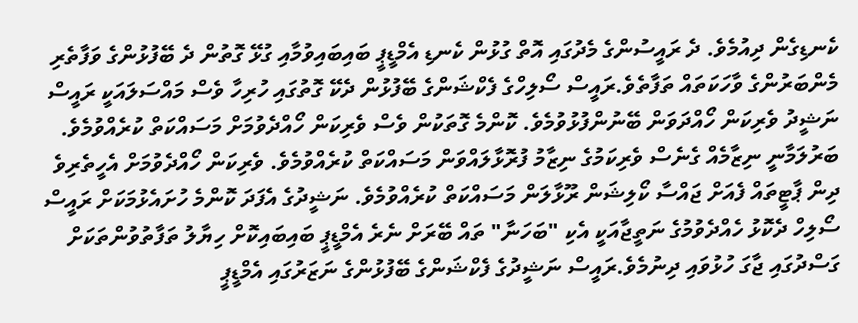ކެނޑިގެން ދިއުމެވެ. ދެ ރައީސުންގެ މެދުގައި އޮތް ގުޅުން ކެނޑި އެމްޑީޕީ ބައިބައިވުމާއި ގުޅޭ ގޮތުން ދެ ބޭފުޅުންގެ ވަފާތެރި މެންބަރުންގެ ވާހަކަތައް ތަފާތެވެ.ރައީސް ސޯލިހްގެ ފެކްޝަންގެ ބޭފުޅުން ދެކޭ ގޮތުގައި ހުރިހާ ވެސް މައްސަލައަކީ ރައީސް ނަޝީދު ވެރިކަން ހޯއްދަވަން ބޭނުންފުޅުވުމެވެ. ކޮންމެ ގޮތަކުން ވެސް ވެރިކަން ހޯއްދެވުމަށް މަސައްކަތް ކުރެއްވުމެވެ. ބަރުލަމާނީ ނިޒާމެއް ގެނެސް ވެރިކަމުގެ ނިޒާމު ފުރޮޅާލައްވަން މަސައްކަތް ކުރެއްވުމެވެ. ވެރިކަން ހޯއްދެވުމަށް އެހީތެރިވެ ދިން ޕާޓީތައް ފެއަށް ޖައްސާ ކޯލިޝަން ރޫޅާލަން މަސައްކަތް ކުރެއްވުމެވެ. ނަޝީދުގެ އެފަދަ ކޮންމެ ހުށައެޅުމަކަށް ރައީސް ސޯލިހް ދެކޮޅު ހެއްދެވުމުގެ ނަތީޖާއަކީ އެކި "ބަހަނާ" ތައް ބޭރަށް ނެރެ އެމްޑީޕީ ބައިބައިކޮށް ހިޔާލު ތަފާތުވުންތަކަށް ގަސްދުގައި ޖާގަ ހުޅުވައި ދިނުމެވެ.ރައީސް ނަޝީދުގެ ފެކްޝަންގެ ބޭފުޅުންގެ ނަޒަރުގައި އެމްޑީޕީ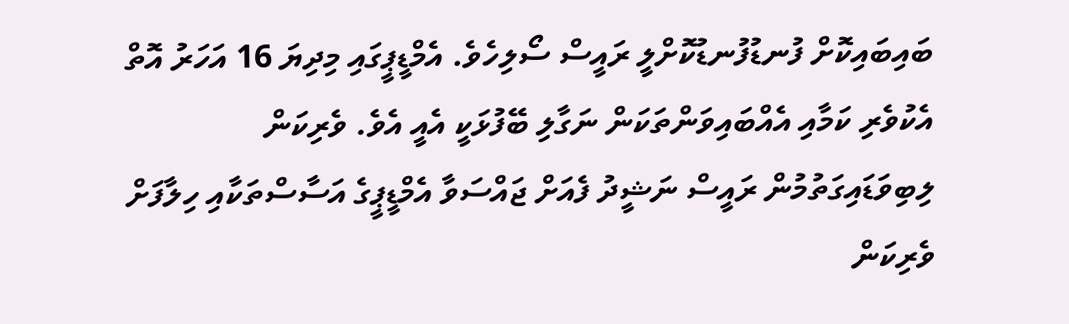ބައިބައިކޮށް ފުނޑުފުނޑުކޮށްލީ ރައީސް ސޯލިހެވެ. އެމްޑީޕީގައި މިދިޔަ 16 އަހަރު އޮތް އެކުވެރި ކަމާއި އެއްބައިވަންތަކަން ނަގާލި ބޭފުޅަކީ އެއީ އެވެ. ވެރިކަން ލިބިވަޑައިގަތުމުން ރައީސް ނަޝީދު ފެއަށް ޖައްސަވާ އެމްޑީޕީގެ އަސާސްތަކާއި ހިލާފަށް ވެރިކަން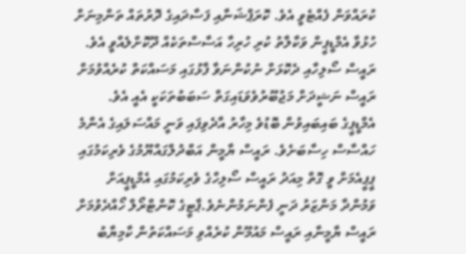ކުރައްވަން ފެއްޓެވީ އެވެ. ކޮރަޕްޝަނާއި ފަސާދައިގެ ދޮރުތައް ތަންމިނަށް ހުޅުވާ އެމްޑީޕީން ވަކާލާތު ކުރި ހުރިހާ އަސާސްތަކެއް ދޫކޮށްލެއްވީ އެވެ. ރައީސް ސޯލިހާއި ދެކޮޅަށް ނުކުންނަވާ ފާޅުގައި މަސައްކަތް ކުރެއްވުމަށް ރައީސް ނަޝީދަށް މަޖުބޫރުވެވަޑައިގަތް ސަބަބުތަކަކީ އެއީ އެވެ.
އެމްޑީޕީގެ ބައިބައިވުން ބޮޑުވެ މިހާރު އާދެވިފައި ވަނީ މައްސަލައިގެ އެންމެ ހައްސާސް ހިސާބަށެވެ. ރައީސް ޔާމީން އަބްދުލްގައްޔޫމުގެ ވެރިކަމުގައި ޕީޕީއެމަށް ވީ ގޮތް މިއަދު ރައީސް ސޯލިހްގެ ވެރިކަމުގައި އެމްޑީޕީއަށް ވަމުންދާ މަންޒަރު ދަނީ ފެންނަމުންނެވެ.ޕާޓީގެ ކޮންޓްރޯލް ހޯއްދެވުމަށް ރައީސް ޔާމީނާއި ރައީސް މައުމޫން ކުރެއްވި މަސައްކަތުން ކާމިޔާބު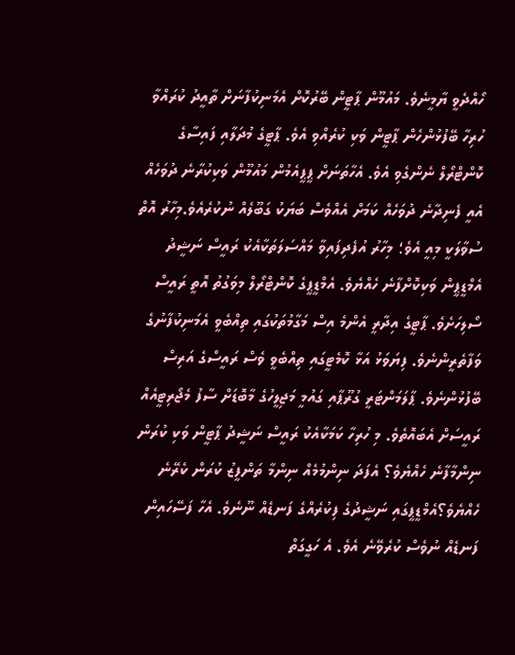ހޯއްދެވީ ޔާމީނެވެ. މައުމޫން ޕާޓީން ބޭރުކޮށް އެމަނިކުފާނަށް ތާއީދު ކުރައްވާ ހުރިހާ ބޭފުޅުންހެން ޕާޓީން ވަކި ކުރެއްވި އެވެ. ޕާޓީގެ މުދަލާއި ފައިސާގެ ކޮންޓްރޯލް ނެންގެވި އެވެ. އެހާތަނަށް ޕީޕީއެމުން މައުމޫން ވަކިކުރާނެ ދުވަހެއް އެއީ ފެނިދާނެ ދުވަހެއް ކަމަށް އެއްވެސް ބަޔަކު ގަބޫލެއް ނުކުރެއެވެ.މިހާރު އޮތް ސުވާލަކީ މިއީ އެވެ؛ މިހާރު އުފެދިފައިވާ މައްސަލަތަކާއެކު ރައީސް ނަޝީދު އެމްޑީޕީން ވަކިކޮށްފާނެ ހެއްޔެވެ. އެމްޑީޕީގެ ކޮންޓްރޯލް މިވަގުތު އޮތީ ރައީސް ސޯލިހަށެވެ. ޕާޓީގެ އިދާރީ އެންމެ އިސް މަގާމުތަކުގައި ތިއްބެވީ އެމަނިކުފާނުގެ ވަފާތެރީންނެވެ. ފިޔަވަޅު އަޅާ ކޮމެޓީގައި ތިއްބެވީ ވެސް ރައީސްގެ އަރިސް ބޭފުޅުންނެވެ. ޕާލަމަންޓަރީ ގުރޫޕާއި ގައުމީ މަޖިލީހުގެ މާބޮޑަށް ސާފު މެޖޯރިޓީއެއް ރައީސަށް އެބައޮތެވެ. މި ހުރިހާ ކަމަކާއެކު ރައީސް ނަޝީދު ޕާޓީން ވަކި ކުރަން ނިންމާފާނެ ހެއްޔެވެ؟ އެފަދަ ނިންމުމެއް ނިންމާ ތަންފީޒު ކުރަން ކެރޭނެ ހެއްޔެވެ؟އެމްޑީޕީގައި ނަޝީދުގެ ފިކުރެއްގެ ފަނޑެއް ނޫނެވެ. އެހާ ފަސޭހައިން ފަނޑެއް ނުވެސް ކުރެވޭނެ އެވެ. އެ ހަގީގަތް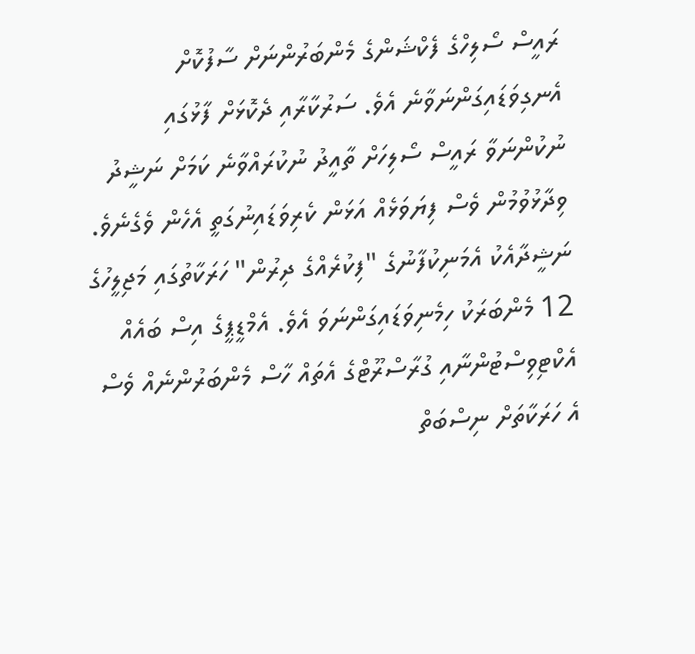ރައީސް ސޯލިހްގެ ފެކްޝަންގެ މެންބަރުންނަށް ސާފުކޮށް އެނގިވަޑައިގަންނަވާނެ އެވެ. ސަރުކާރާއި ދެކޮޅަށް ފާޅުގައި ނުކުންނަވާ ރައީސް ސޯލިހަށް ތާއީދު ނުކުރައްވާނެ ކަމަށް ނަޝީދު ވިދާޅުވުމުން ވެސް ފިޔަވަޅެއް އަޅަން ކެރިވަޑައިނުގަތީ އެހެން ވެގެނެވެ. ނަޝީދާއެކު އެމަނިކުފާނުގެ "ފިކުރެއްގެ ދިރުން" ހަރަކާތުގައި މަޖިލީހުގެ 12 މެންބަރަކު ހިމެނިވަޑައިގަންނަވަ އެވެ. އެމްޑީޕީގެ އިސް ބައެއް އެކްޓިވިސްޓުންނާއި ގުރާސްރޫޓްގެ އެތައް ހާސް މެންބަރުންނެއް ވެސް އެ ހަރަކާތަށް ނިސްބަތް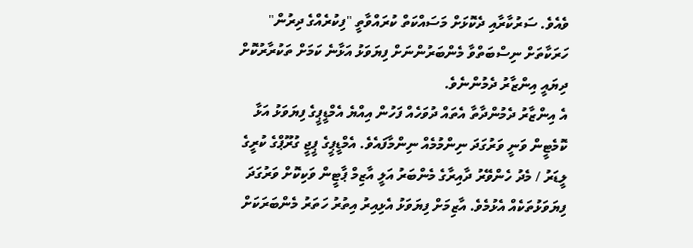ވެއެވެ. ސަރުކާރާއި ދެކޮޅަށް މަސައްކަތް ކުރައްވާތީ "ފިކުރެއްގެ ދިރުން" ހަރަކާތަށް ނިސްބަތްވާ މެންބަރުންނަށް ފިޔަވަޅު އަޅާނެ ކަމަށް ތަކުރާރުކޮށް ދިޔައީ އިންޒާރު ދެމުންނެވެ.
އެ އިންޒާރު ދެމުންދާތާ އެތައް ދުވަހެއް ފަހުން އިއްޔެ އެމްޑީޕީގެ ފިޔަވަޅު އަޅާ ކޮމެޓީން ވަނީ ވަރުގަދަ ނިންމުމެއް ނިންމާފައެވެ. އެމްޑީޕީގެ ޕީޖީ ގުރޫޕްގެ ކުރީގެ ލީޑަރު / މެދު ހެންވޭރު ދާއިރާގެ މެންބަރު އަލީ އާޒިމް ޕާޓީން ވަކިކޮށް ވަރުގަދަ ފިޔަވަޅުތަކެއް އެޅުމެވެ. އާޒިމަށް ފިޔަވަޅު އެޅިއިރު އިތުރު ހަތަރު މެންބަރަކަށް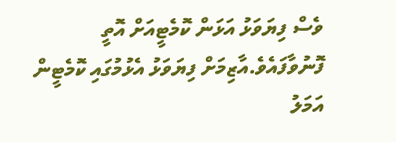ވެސް ފިޔަވަޅު އަޅަން ކޮމެޓީއަށް އޮތީ ފޮނުވާފައެވެ.އާޒިމަށް ފިޔަވަޅު އެޅުމުގައި ކޮމެޓީން އަމަލު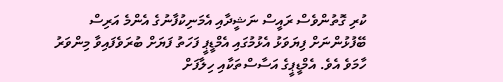ކުރި ގޮތުންވެސް ރައީސް ނަޝީދާއި އެމަނިކުފާނުގެ އެންމެ އަރިސް ބޭފުޅުންނަށް ފިޔަވަޅު އެޅުމުގައި އެމްޑީޕީ ފަހަތު ފަޔަށް ބުރަވެފައިވާ މިންވަރު ހާމަވެ އެވެ. އެމްޑީޕީގެ އަސާސްތަކާއި ހިލާފަށް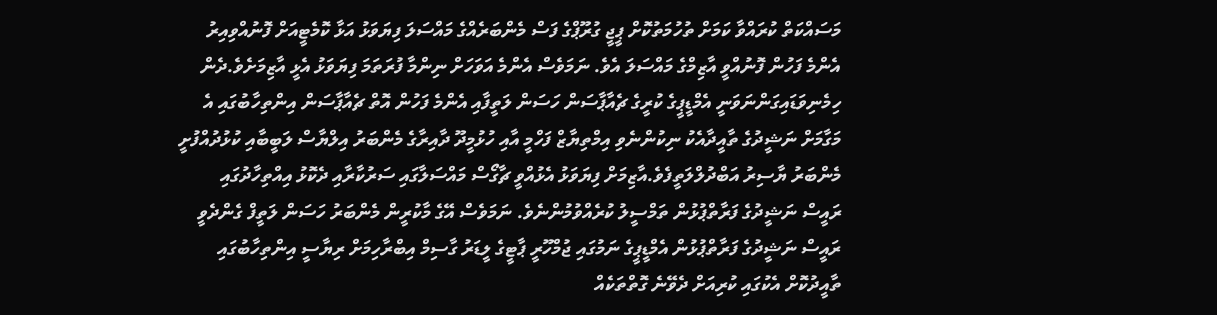މަސައްކަތް ކުރައްވާ ކަމަށް ތުހުމަތުކޮށް ޕީޖީ ގުރޫޕްގެ ފަސް މެންބަރެއްގެ މައްސަލަ ފިޔަވަޅު އަޅާ ކޮމެޓީއަށް ފޮނުއްވިއިރު އެންމެ ފަހުން ފޮނުއްވީ އާޒިމްގެ މައްސަލަ އެވެ. ނަމަވެސް އެންމެ އަވަހަށް ނިންމާ ފުރަތަމަ ފިޔަވަޅު އެޅީ އާޒިމަށެވެ.ދެން ހިމެނިވަޑައިގަންނަވަނީ އެމްޑީޕީގެ ކުރީގެ ޗެއާޕާސަން ހަސަން ލަތީފާއި އެންމެ ފަހުން އޮތް ޗެއާޕާސަން އިންތިހާބުގައި އެ މަގާމަށް ނަޝީދުގެ ތާއީދާއެކު ނިކުންނެވި އިމްތިޔާޒް ފަހްމީ އާއި ހުޅުމީދޫ ދާއިރާގެ މެންބަރު އިލްޔާސް ލަބީބާއި ކުޅުދުއްފުށީ މެންބަރު ޔާސިރު އަބްދުލްލަތީފެވެ.އާޒިމަށް ފިޔަވަޅު އެޅުއްވީ ޗާގޯސް މައްސަލާގައި ސަރުކާރާއި ދެކޮޅު އިއްތިހާދުގައި ރައީސް ނަޝީދުގެ ފަރާތްޕުޅުން ތަމްސީލު ކުރެއްވުމުންނެވެ. ނަމަވެސް އޭގެ މާކުރީން މެންބަރު ހަސަން ލަތީފް ގެންދެވީ ރައީސް ނަޝީދުގެ ފަރާތްޕުޅުން އެމްޑީޕީގެ ނަމުގައި ޖުމްހޫރީ ޕާޓީގެ ލީޑަރު ގާސިމް އިބްރާހިމަށް ރިޔާސީ އިންތިހާބުގައި ތާއީދުކޮށް އެކުގައި ކުރިއަށް ދެވޭނެ ގޮތްތަކެއް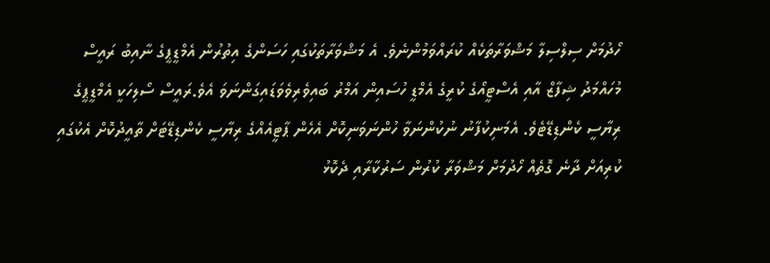ހޯދުމަށް ސިލްސިލާ މަޝްވަރާތަކެއް ކުރައްވަމުންނެވެ. އެ މަޝްވަރާތަކުގައި ހަސަންގެ އިތުރުން އެމްޑީޕީގެ ނާއިބު ރައީސް މުހައްމަދު ޝިފާޒް އާއި އެސްޓީއޯގެ ކުރީގެ އެމްޑީ ހުސައިން އަމްރު ބައިވެރިވެވަޑައިގަންނަވަ އެވެ.ރައީސް ސޯލިހަކީ އެމްޑީޕީގެ ރިޔާސީ ކެންޑިޑޭޓެވެ. އެމަނިކުފާނު ނުކުންނަވާ ހުންނަވަނިކޮށް އެހެން ޕާޓީއެއްގެ ރިޔާސީ ކެންޑިޑޭޓަށް ތާއީދުކޮށް އެކުގައި ކުރިއަށް ދާނެ ގޮތެއް ހޯދުމަށް މަޝްވަރާ ކުރުން ސަރުކާރާއި ދެކޮޅު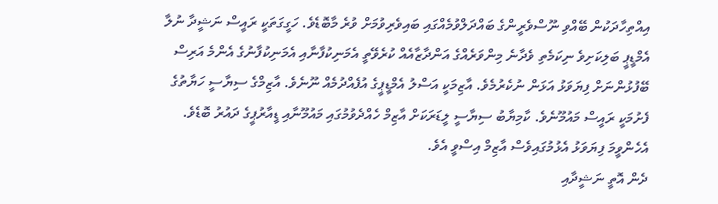އިއްތިހާދަކުން ބޭއްވި ނޫސްވެރީންގެ ބައްދަލްވުމެއްގައި ބައިވެރިވުމަށް ވުރެ މާބޮޑެވެ. ހަގީގަތަކީ ރައީސް ނަޝީދާ ނުލާ އެމްޑީޕީ ބަލިކަށިވެ ނިކަމެތި ވެދާނެ މިންވަރެއްގެ އަންދާޒާއެއް ކުރެވޭތީ އެމަނިކުފާނާއި އެމަނިކުފާނުގެ އެންމެ އަރިސް ބޭފުޅުންނަށް ފިޔަވަޅު އަޅަން ނުކެރުމެވެ. އާޒިމަކީ އަސްލު އެމްޑީޕީގެ އުފެއްދުމެއް ނޫނެވެ. އާޒިމްގެ ސިޔާސީ ހަޔާތުގެ ފެށުމަކީ ރައީސް މައުމޫނެވެ. ކާމިޔާބު ސިޔާސީ ލީޑަރަކަށް އާޒިމް ހެއްދެވުމުގައި މައުމޫނާއި ޑީއާރުޕީގެ ދައުރު ބޮޑެވެ. އެހެންވީމަ ފިޔަވަޅު އެޅުމުގައިވެސް އާޒިމް އިސްވީ އެވެ.
ދެން އޮތީ ނަޝީދާއި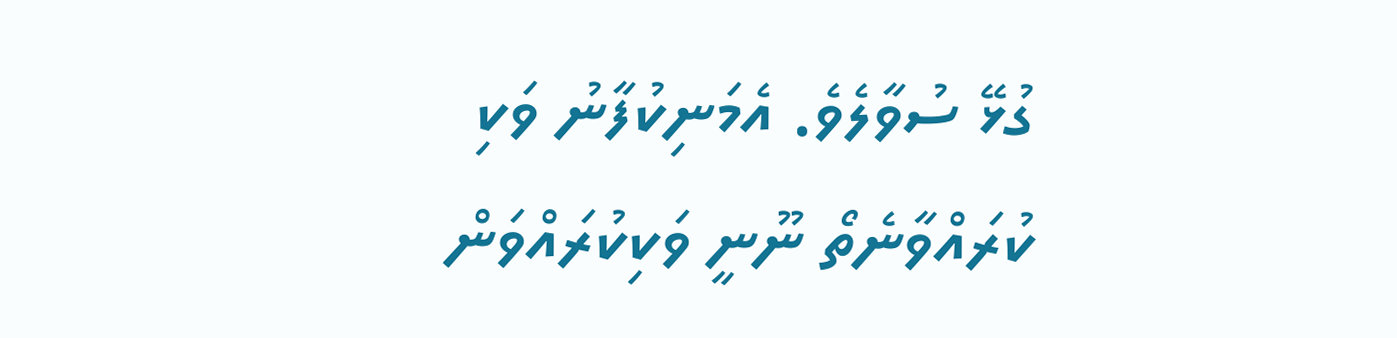ގުޅޭ ސުވާލެވެ. އެމަނިކުފާނު ވަކި ކުރައްވާނެތޯ ނޫނީ ވަކިކުރައްވަން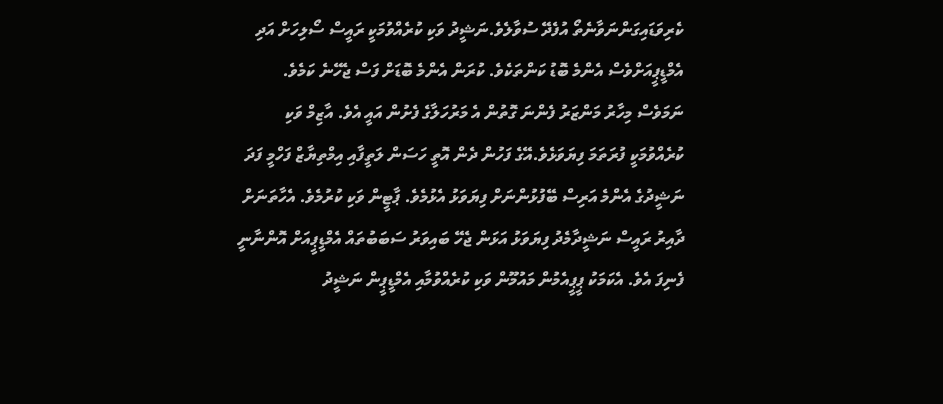ކެރިވަޑައިގަންނަވާނެތޯ އުފެދޭ ސުވާލެވެ.ނަޝީދު ވަކި ކުރެއްވުމަކީ ރައީސް ސޯލިހަށް އަދި އެމްޑީޕީއަށްވެސް އެންމެ ބޮޑު ކަންތަކެވެ. ކުރަން އެންމެ ބޮޑަށް ފަސް ޖެހޭނެ ކަމެވެ. ނަމަވެސް މިހާރު މަންޒަރު ފެންނަ ގޮތުން އެ މަރުހަލާގެ ފެށުން އައީ އެވެ. އާޒިމް ވަކި ކުރެއްވުމަކީ ފުރަތަމަ ފިޔަވަޅެވެ.އޭގެ ފަހުން ދެން އޮތީ ހަސަން ލަތީފާއި އިމްތިޔާޒް ފަހްމީ ފަދަ ނަޝީދުގެ އެންމެ އަރިސް ބޭފުޅުންނަށް ފިޔަވަޅު އެޅުމެވެ. ޕާޓީން ވަކި ކުރުމެވެ. އެހާތަނަށް ދާއިރު ރައީސް ނަޝީދާމެދު ފިޔަވަޅު އަޅަން ޖެހޭ ބައިވަރު ސަބަބުތައް އެމްޑީޕީއަށް އޮންނާނީ ފެނިފަ އެވެ. އެކަމަކު ޕީޕީއެމުން މައުމޫން ވަކި ކުރެއްވުމާއި އެމްޑީޕީން ނަޝީދު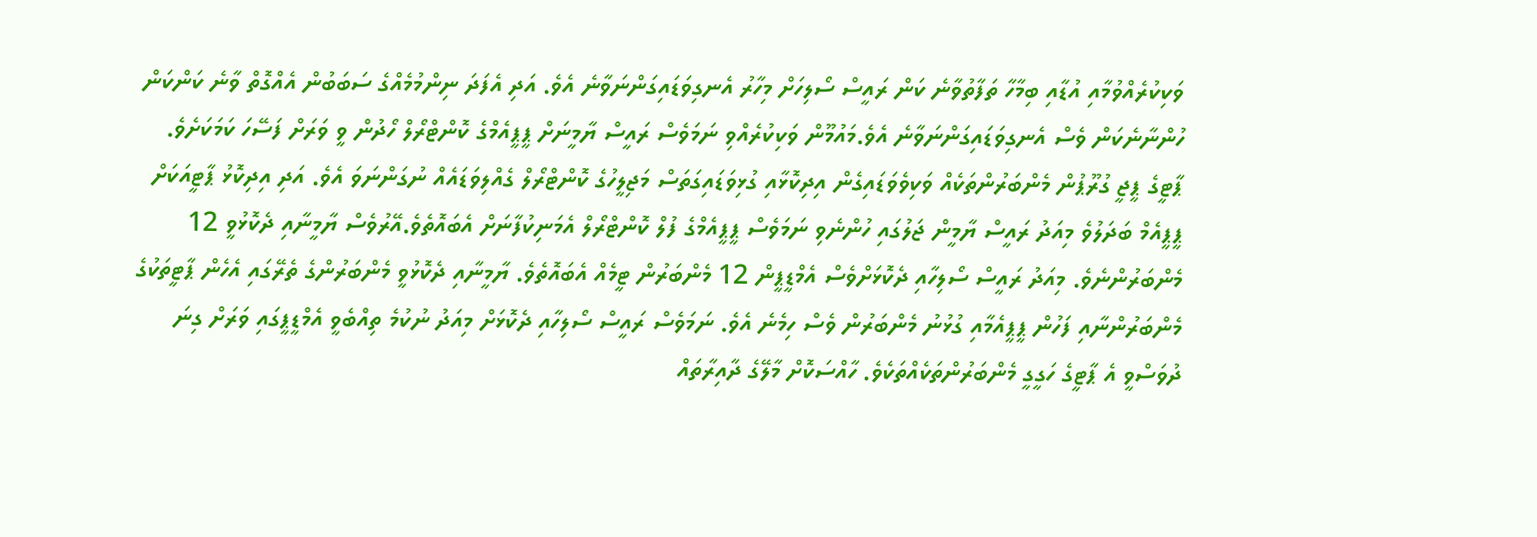ވަކިކުރެއްވުމާއި އުޑާއި ބިމާހާ ތަފާތުވާނެ ކަން ރައީސް ސޯލިހަށް މިހާރު އެނގިވަޑައިގަންނަވާނެ އެވެ. އަދި އެފަދަ ނިންމުމެއްގެ ސަބަބުން އެއްގޮތް ވާނެ ކަންކަން ހުންނާނެކަން ވެސް އެނގިވަޑައިގަންނަވާނެ އެވެ.މައުމޫން ވަކިކުރެއްވި ނަމަވެސް ރައީސް ޔާމީނަށް ޕީޕީއެމްގެ ކޮންޓްރޯލް ހޯދުން ވީ ވަރަށް ފަސޭހަ ކަމަކަށެވެ. ޕާޓީގެ ޕީޖީ ގުރޫޕުން މެންބަރުންތަކެއް ވަކިވެވަޑައިގެން އިދިކޮޅާއި ގުޅިވަޑައިގަތަސް މަޖިލީހުގެ ކޮންޓްރޯލް ގެއްލިވަޑައެއް ނުގަންނަވަ އެވެ. އަދި އިދިކޮޅު ޕާޓީއަކަށް ޕީޕީއެމް ބަދަލުވެ މިއަދު ރައީސް ޔާމީން ޖަލުގައި ހުންނެވި ނަމަވެސް ޕީޕީއެމްގެ ފުލް ކޮންޓްރޯލް އެމަނިކުފާނަށް އެބައޮތެވެ.އޭރުވެސް ޔާމީނާއި ދެކޮޅުވީ 12 މެންބަރުންނެވެ. މިއަދު ރައީސް ސޯލިހާއި ދެކޮޅަށްވެސް އެމްޑީޕީން 12 މެންބަރުން ޓީމެއް އެބައޮތެވެ. ޔާމީނާއި ދެކޮޅުވީ މެންބަރުންގެ ތެރޭގައި އެހެން ޕާޓީތަކުގެ މެންބަރުންނާއި ފަހުން ޕީޕީއެމާއި ގުޅުނު މެންބަރުން ވެސް ހިމެނެ އެވެ. ނަމަވެސް ރައީސް ސޯލިހާއި ދެކޮޅަށް މިއަދު ނުކުމެ ތިއްބެވީ އެމްޑީޕީގައި ވަރަށް ގިނަ ދުވަސްވީ އެ ޕާޓީގެ ހަގީގީ މެންބަރުންތަކެއްތަކެވެ. ހާއްސަކޮށް މާލޭގެ ދާއިރާތައް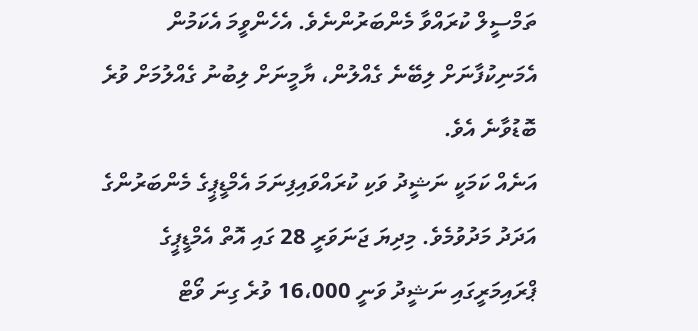ތަމްސީލް ކުރައްވާ މެންބަރުންނެވެ. އެހެންވީމަ އެކަމުން އެމަނިކުފާނަށް ލިބޭނެ ގެއްލުން، ޔާމީނަށް ލިބުނު ގެއްލުމަށް ވުރެ ބޮޑުވާނެ އެވެ.
އަނެއް ކަމަކީ ނަޝީދު ވަކި ކުރައްވައިފިނަމަ އެމްޑީޕީގެ މެންބަރުންގެ އަދަދު މަދުވުމެވެ. މިދިޔަ ޖަނަވަރީ 28 ގައި އޮތް އެމްޑީޕީގެ ޕްރައިމަރީގައި ނަޝީދު ވަނީ 16،000 ވުރެ ގިނަ ވޯޓް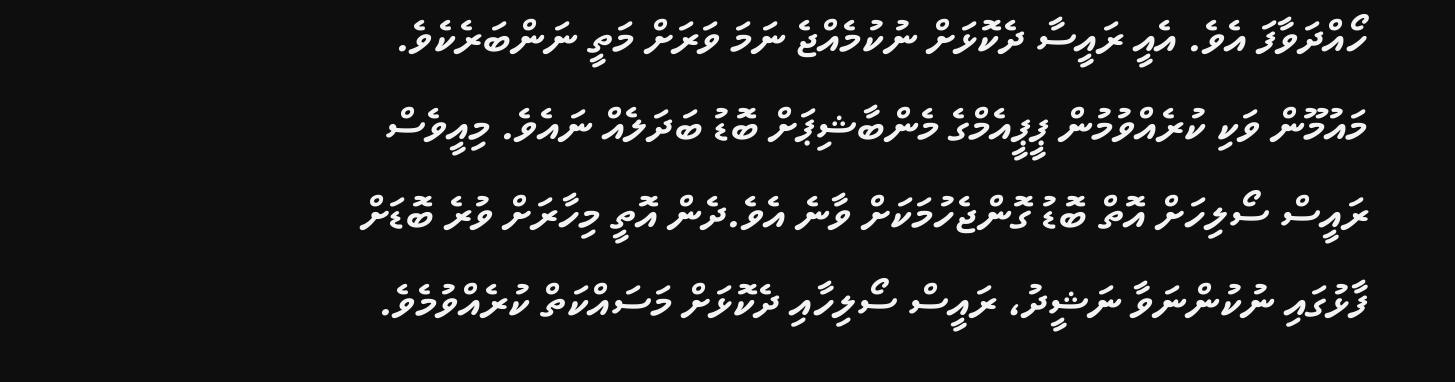ހޯއްދަވާފަ އެވެ. އެއީ ރައީސާ ދެކޮޅަށް ނުކުމެއްޖެ ނަމަ ވަރަށް މަތީ ނަންބަރެކެވެ. މައުމޫން ވަކި ކުރެއްވުމުން ޕީޕީއެމްގެ މެންބާޝިޕަށް ބޮޑު ބަދަލެއް ނައެވެ. މިއީވެސް ރައީސް ސޯލިހަށް އޮތް ބޮޑު ގޮންޖެހުމަކަށް ވާނެ އެވެ.ދެން އޮތީ މިހާރަށް ވުރެ ބޮޑަށް ފާޅުގައި ނުކުންނަވާ ނަޝީދު، ރައީސް ސޯލިހާއި ދެކޮޅަށް މަސައްކަތް ކުރެއްވުމެވެ.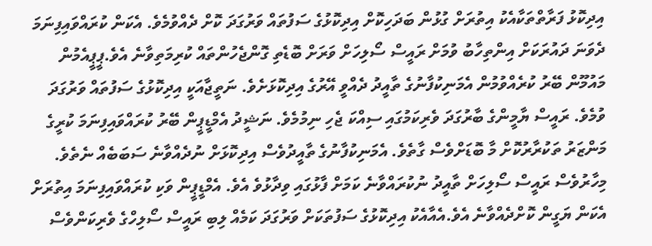އިދިކޮޅު ފަރާތްތަކާއެކު އިތުރަށް ގުޅުން ބަދަހިކޮށް އިދިކޮޅުގެ ސަފުތައް ވަރުގަދަ ކޮށް ދެއްވުމެވެ. އެކަން ކުރައްވައިފިނަމަ ދެވަނަ ދައުރަކަށް އިންތިހާބު ވުމަށް ރައީސް ސޯލިހަށް ވަރަށް ބޮޑެތި ގޮންޖެހުންތައް ކުރިމަތިވާނެ އެވެ.ޕީޕީއެމުން މައުމޫން ބޭރު ކުރެއްވުމުން އެމަނިކުފާނުގެ ތާއީދު ދެއްވީ އޭރުގެ އިދިކޮޅަށެވެ. ނަތީޖާއަކީ އިދިކޮޅުގެ ސަފުތައް ވަރުގަދަ ވުމެވެ. ރައީސް ޔާމީންގެ ބާރުގަދަ ވެރިކަމުގައި ސިއްކަ ޖެހި ނިމުމެވެ. ނަޝީދު އެމްޑީޕީން ބޭރު ކުރައްވައިފިނަމަ ކުރީގެ މަންޒަރު ތަކުރާރުކޮށް މާ ބޮޑަށްވެސް ގާތެވެ. އެމަނިކުފާނުގެ ތާއީދުވެސް އިދިކޮޅަށް ނުދެއްވާނެ ސަބަބެއް ނެތެވެ. މިހާރުވެސް ރައީސް ސޯލިހަށް ތާއީދު ނުކުރައްވާނެ ކަމަށް ފާޅުގައި ވިދާޅުވެ އެވެ. އެމްޑީޕީން ވަކި ކުރައްވައިފިނަމަ އިތުރަށް އެކަން ޔަގީން ކޮށްދެއްވާނެ އެވެ.އެއާއެކު އިދިކޮޅުގެ ސަފުތަކަށް ވަރުގަދަ ކަމެއް ލިބި ރައީސް ސޯލިހްގެ ވެރިކަންވެސް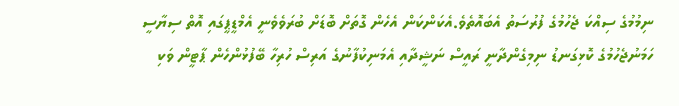ނިމުމުގެ ސިއްކަ ޖެހުމުގެ ފުރުސަތު އެބައޮތެވެ.އެކަންކަން އެހެން ގޮތަށް ބޮޑަށް ބުރަވެވެނީ އެމްޑީޕީގައި އޮތް ސިޔާސީ ހަމަނުޖެހުމުގެ ކޮޅިގަނޑު ނިމިގެންދާނީ ރައީސް ނަޝީދާއި އެމަނިކުފާނުގެ އަރިސް ހުރިހާ ބޭފުޅުންހެން ޕާޓީން ވަކި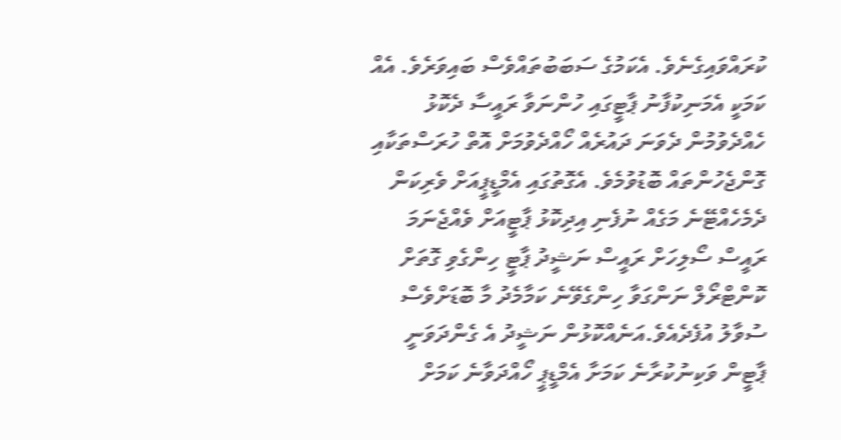ކުރައްވައިގެނެވެ. އެކަމުގެ ސަބަބުތައްވެސް ބައިވަރެވެ. އެއް ކަމަކީ އެމަނިކުފާނު ޕާޓީގައި ހުންނަވާ ރައީސާ ދެކޮޅު ހެއްދެވުމުން ދެވަނަ ދައުރެއް ހޯއްދެވުމަށް އޮތް ހުރަސްތަކާއި ގޮންޖެހުންތައް ބޮޑުވުމެވެ. އެގޮތުގައި އެމްޑީޕީއަށް ވެރިކަން ދެމެހެއްޓޭނެ މަގެއް ނުފެނި އިދިކޮޅު ޕާޓީއަށް ވެއްޖެނަމަ ރައީސް ސޯލިހަށް ރައީސް ނަޝީދު ޕާޓީ ހިންގެވި ގޮތަށް ކޮންޓްރޯލް ނަންގަވާ ހިންގެވޭނެ ކަމާމެދު މާ ބޮޑަށްވެސް ސުވާލު އުފެދެއެވެ.އަނެއްކޮޅުން ނަޝީދު އެ ގެންދަވަނީ ޕާޓީން ވަކިނުކުރާނެ ކަމަށާ އެމްޑީޕީ ހޯއްދަވާނެ ކަމަށް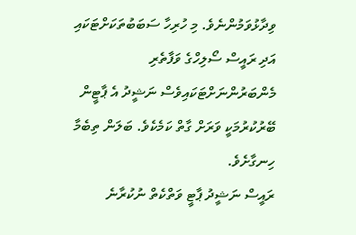ވިދާޅުވަމުންނެވެ. މި ހުރިހާ ސަބަބުތަކަށްޓަކައި އަދި ރައީސް ސޯލިހްގެ ވަފާތެރި މެންބަރުންނަށްޓަކައިވެސް ނަޝީދު އެ ޕާޓީން ބޭރުކުރުމަކީ ވަރަށް ގާތް ކަމެކެވެ. ބަލަން ތިބެމާ ހިނގާށެވެ.
ރައީސް ނަޝީދު ޕާޓީ ވަތްކެތް ނުކުރާނެ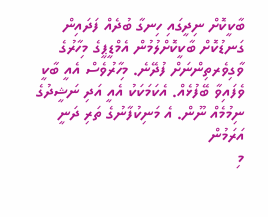ބާކީކޮށް ނިދީގައި ހިނގާ ބުދެއް ފަދައިން ގަނޑުކޮށް ބާކީކޮށްލުމުން އެމްޑީޕީގެ މިހާރުގެ ވާގިވެރތިންނަށް ފުދޭނެ. މިހާރުވެސް އެއީ ބާކީ ވެފައިވާ ބޭފުޅެއް. އެކަމަކަކު އެއީ އަދި ނަޝީދުގެ ނިމުމެއް ނޫން. އެ މަނިކުފާނުގެ ތަރި ދަނީ އަރަމުން
މި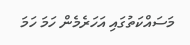މަސައްކަތުގައި އަހަރެމެން ހަމަ ހަމަ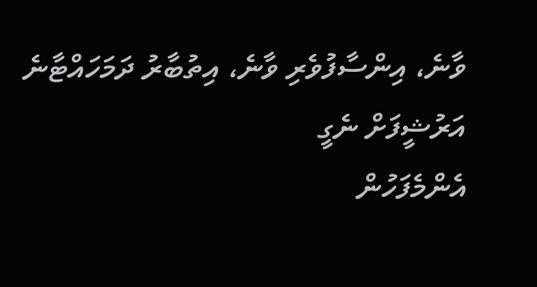ވާނެ، އިންސާފުވެރި ވާނެ، އިތުބާރު ދަމަހައްޓާނެ
އަރުޝީފަށް ނެގީ
އެންމެފަހުން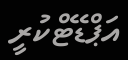އަޕްޑޭޓްކުރީ